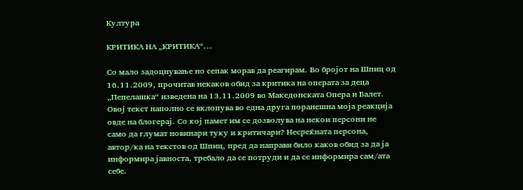Култура

КРИТИКА НА „КРИТИКА“...

Со мало задоцнување но сепак морав да реагирам. Во бројот на Шпиц од 16.11.2009, прочитав некаков обид за критика на операта за деца „Пепелашка“ изведена на 13.11.2009 во Македонската Опера и Балет. Овој текст наполно се вклопува во една друга поранешна моја реакција овде на блогерај. Со кој памет им се дозволува на некои персони не само да глумат новинари туку и критичари? Несреќната персона, автор/ка на текстов од Шпиц, пред да направи било каков обид за да ја информира јавноста, требало да се потруди и да се информира сам/ата себе.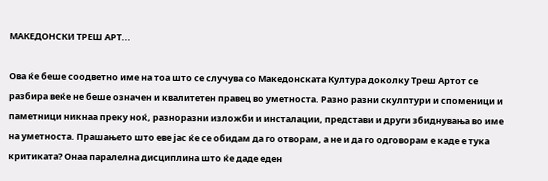МАКЕДОНСКИ ТРЕШ АРТ...

Ова ќе беше соодветно име на тоа што се случува со Македонската Култура доколку Треш Артот се разбира веќе не беше означен и квалитетен правец во уметноста. Разно разни скулптури и споменици и паметници никнаа преку ноќ, разноразни изложби и инсталации, представи и други збиднувања во име на уметноста. Прашањето што еве јас ќе се обидам да го отворам, а не и да го одговорам е каде е тука критиката? Онаа паралелна дисциплина што ќе даде еден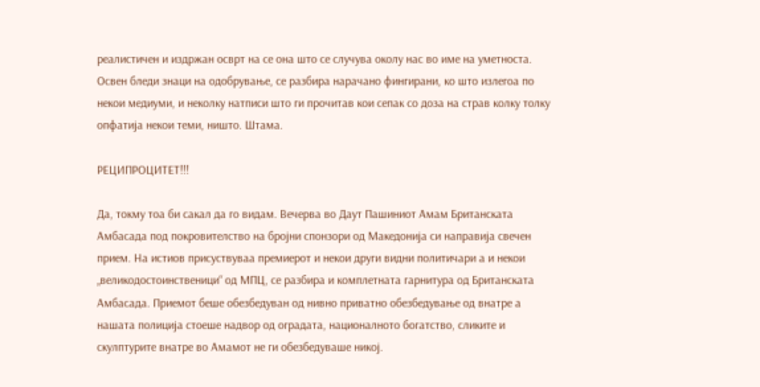реалистичен и издржан осврт на се она што се случува околу нас во име на уметноста. Освен бледи знаци на одобрување, се разбира нарачано фингирани, ко што излегоа по некои медиуми, и неколку натписи што ги прочитав кои сепак со доза на страв колку толку опфатија некои теми, ништо. Штама.

РЕЦИПРОЦИТЕТ!!!

Да, токму тоа би сакал да го видам. Вечерва во Даут Пашиниот Амам Британската Амбасада под покровителство на бројни спонзори од Македонија си направија свечен прием. На истиов присуствуваа премиерот и некои други видни политичари а и некои „великодостоинственици“ од МПЦ, се разбира и комплетната гарнитура од Британската Амбасада. Приемот беше обезбедуван од нивно приватно обезбедување од внатре а нашата полиција стоеше надвор од оградата, националното богатство, сликите и скулптурите внатре во Амамот не ги обезбедуваше никој.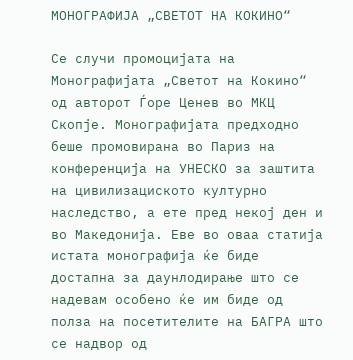МОНОГРАФИЈА „СВЕТОТ НА КОКИНО“

Се случи промоцијата на Монографијата „Светот на Кокино“ од авторот Ѓоре Ценев во МКЦ Скопје. Монографијата предходно беше промовирана во Париз на конференција на УНЕСКО за заштита на цивилизациското културно наследство, а ете пред некој ден и во Македонија. Еве во оваа статија истата монографија ќе биде достапна за даунлодирање што се надевам особено ќе им биде од полза на посетителите на БАГРА што се надвор од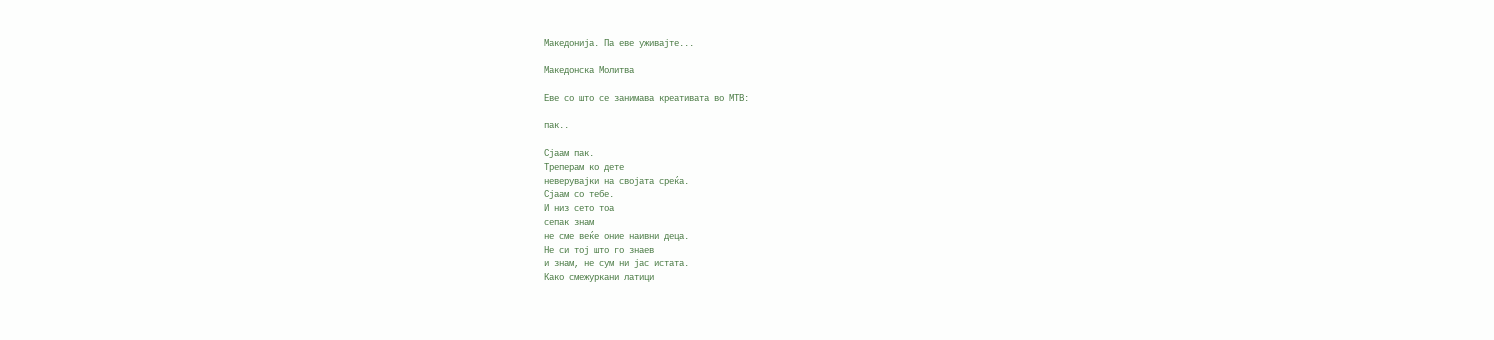Македонија. Па еве уживајте...

Македонска Молитва

Еве со што се занимава креативата во МТВ:

пак..

Сјаам пак.
Треперам ко дете
неверувајки на својата среќа.
Сјаам со тебе.
И низ сето тоа
сепак знам
не сме веќе оние наивни деца.
Не си тој што го знаев
и знам, не сум ни јас истата.
Како смежуркани латици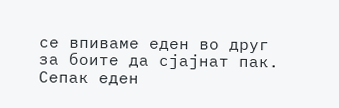се впиваме еден во друг
за боите да сјајнат пак.
Сепак еден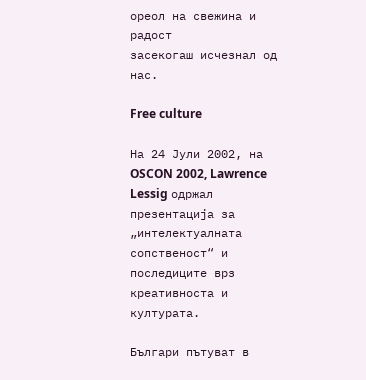ореол на свежина и радост
засекогаш исчезнал од нас.

Free culture

На 24 Јули 2002, на OSCON 2002, Lawrence Lessig одржал презентација за „интелектуалната сопственост“ и последиците врз креативноста и културата.

Българи пътуват в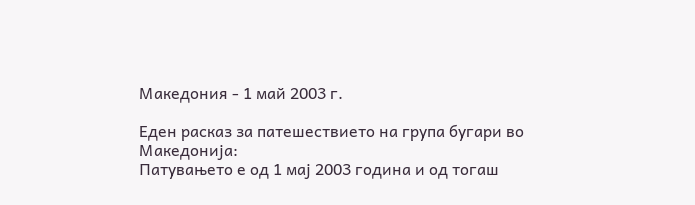Македония - 1 май 2003 г.

Еден расказ за патешествието на група бугари во Македонија:
Патувањето е од 1 мај 2003 година и од тогаш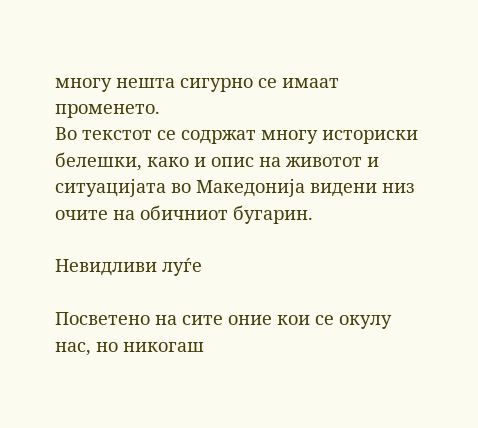многу нешта сигурно се имаат променето.
Во текстот се содржат многу историски белешки, како и опис на животот и ситуацијата во Македонија видени низ очите на обичниот бугарин.

Невидливи луѓе

Посветено на сите оние кои се окулу нас, но никогаш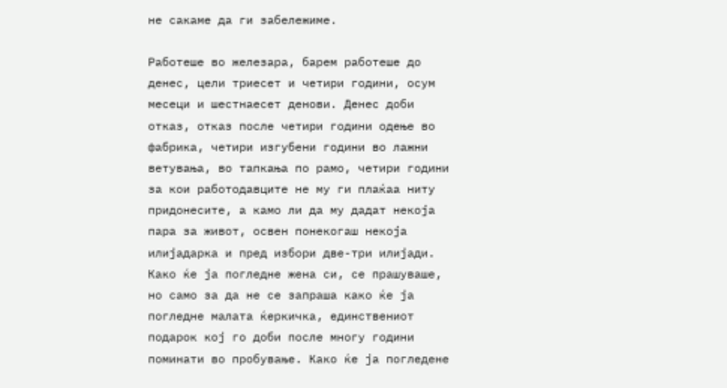не сакаме да ги забележиме.

Работеше во железара, барем работеше до денес, цели триесет и четири години, осум месеци и шестнаесет денови. Денес доби отказ, отказ после четири години одење во фабрика, четири изгубени години во лажни ветувања, во тапкања по рамо, четири години за кои работодавците не му ги плаќаа ниту придонесите, а камо ли да му дадат некоја пара за живот, освен понекогаш некоја илијадарка и пред избори две-три илијади. Како ќе ја погледне жена си, се прашуваше, но само за да не се запраша како ќе ја погледне малата ќеркичка, единствениот подарок кој го доби после многу години поминати во пробување. Како ќе ја погледене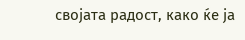својата радост, како ќе ја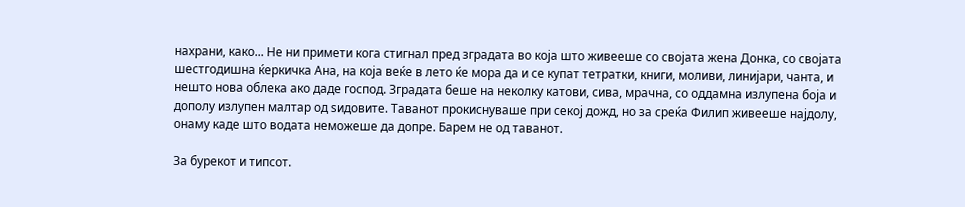нахрани, како... Не ни примети кога стигнал пред зградата во која што живееше со својата жена Донка, со својата шестгодишна ќеркичка Ана, на која веќе в лето ќе мора да и се купат тетратки, книги, моливи, линијари, чанта, и нешто нова облека ако даде господ. Зградата беше на неколку катови, сива, мрачна, со оддамна излупена боја и дополу излупен малтар од ѕидовите. Таванот прокиснуваше при секој дожд, но за среќа Филип живееше најдолу, онаму каде што водата неможеше да допре. Барем не од таванот.

За бурекот и типсот.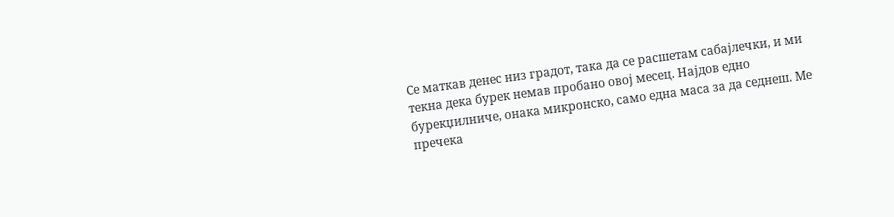Се маткав денес низ градот, така да се расшетам сабајлечки, и ми текна дека бурек немав пробано овој месец. Најдов едно бурекџилниче, онака микронско, само една маса за да седнеш. Ме пречека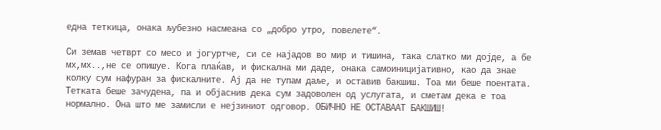една теткица, онака љубезно насмеана со „добро утро, повелете“.

Си земав четврт со месо и јогуртче, си се најадов во мир и тишина, така слатко ми дојде, а бе мх,мх..,не се опишуе. Кога плаќав, и фискална ми даде, онака самоиницијативно, као да знае колку сум нафуран за фискалните. Ај да не тупам даље, и оставив бакшиш. Тоа ми беше поентата. Тетката беше зачудена, па и објаснив дека сум задоволен од услугата, и сметам дека е тоа нормално. Она што ме замисли е нејзиниот одговор. ОБИЧНО НЕ ОСТАВААТ БАКШИШ!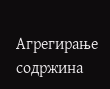Агрегирање содржина